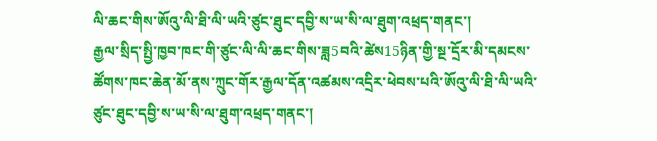ལི་ཆང་གིས་ཨོའུ་ལི་ཐི་ལི་ཡའི་ཙུང་ཐུང་དབྱི་ས་ཡ་སི་ལ་ཐུག་འཕྲད་གནང་།
རྒྱལ་སྲིད་སྤྱི་ཁྱབ་ཁང་གི་ཙུང་ལི་ལི་ཆང་གིས་ཟླ5བའི་ཚེས15ཉིན་གྱི་སྔ་དྲོར་མི་དམངས་ཚོགས་ཁང་ཆེན་མོ་ནས་ཀྲུང་གོར་རྒྱལ་དོན་འཚམས་འདྲིར་ཕེབས་པའི་ཨོའུ་ལི་ཐི་ལི་ཡའི་ཙུང་ཐུང་དབྱི་ས་ཡ་སི་ལ་ཐུག་འཕྲད་གནང་།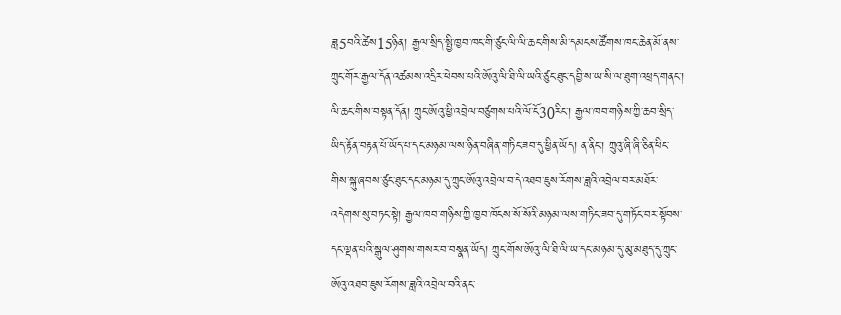ཟླ5བའི་ཚེས15ཉིན། རྒྱལ་སྲིད་སྤྱི་ཁྱབ་ཁང་གི་ཙུང་ལི་ལི་ཆང་གིས་མི་དམངས་ཚོགས་ཁང་ཆེན་མོ་ནས་ཀྲུང་གོར་རྒྱལ་དོན་འཚམས་འདྲིར་ཕེབས་པའི་ཨོའུ་ལི་ཐི་ལི་ཡའི་ཙུང་ཐུང་དབྱི་ས་ཡ་སི་ལ་ཐུག་འཕྲད་གནང་།
ལི་ཆང་གིས་བསྟན་དོན། ཀྲུང་ཨོའུ་ཕྱི་འབྲེལ་བཙུགས་པའི་ལོ་ངོ30རིང་། རྒྱལ་ཁབ་གཉིས་ཀྱི་ཆབ་སྲིད་ཡིད་རྟོན་བརྟན་པོ་ཡོད་པ་དང་མཉམ་ལས་ཉིན་བཞིན་གཏིང་ཟབ་དུ་ཕྱིན་ཡོད། ན་ནིང་། ཀྲུའུ་ཞི་ཞི་ཅིན་ཕིང་གིས་སྐུ་ཞབས་ཙུང་ཐུང་དང་མཉམ་དུ་ཀྲུང་ཨོའུ་འབྲེལ་བ་དེ་འཐབ་ཇུས་རོགས་ཟླའི་འབྲེལ་བར་མཐོར་འདེགས་སུ་བཏང་སྟེ། རྒྱལ་ཁབ་གཉིས་ཀྱི་ཁྱབ་ཁོངས་སོ་སོའི་མཉམ་ལས་གཏིང་ཟབ་དུ་གཏོང་བར་སྟོབས་དང་ལྡན་པའི་སྒུལ་ཤུགས་གསར་བ་བསྣན་ཡོད། ཀྲུང་གོས་ཨོའུ་ལི་ཐི་ལི་ཡ་དང་མཉམ་དུ་མུ་མཐུད་དུ་ཀྲུང་ཨོའུ་འཐབ་ཇུས་རོགས་ཟླའི་འབྲེལ་བའི་ནང་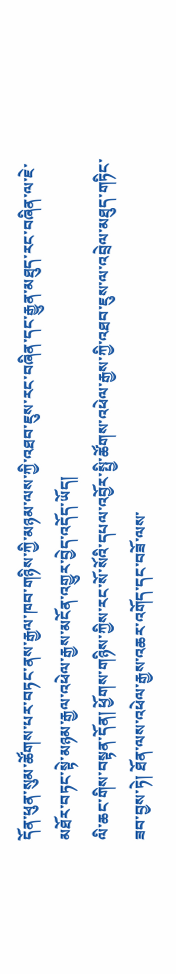དོན་ཕུན་སུམ་ཚོགས་པར་བཏང་ནས་རྒྱལ་ཁབ་གཉིས་ཀྱི་མཉམ་ལས་ཀྱི་འཐབ་ཇུས་རང་བཞིན་དང་རྒྱུན་མཐུད་རང་བཞིན་ལ་ཇེ་མཐོར་བཏང་སྟེ་མཉམ་རྒྱལ་འཕེལ་རྒྱས་མངོན་འགྱུར་བྱེད་འདོད་ཡོད།
ལི་ཆང་གིས་བསྟན་དོན། ཕྱོགས་གཉིས་ཀྱིས་རང་སོ་སོའི་དཔལ་འབྱོར་སྤྱི་ཚོགས་འཕེལ་རྒྱས་ཀྱི་འཐབ་ཇུས་ལ་འབྲེལ་མཐུད་གཏིང་ཟབ་བྱས་ཏེ། ཐོན་ལས་འཕེལ་རྒྱས་འཆར་འགོད་དང་བཟོ་ལས་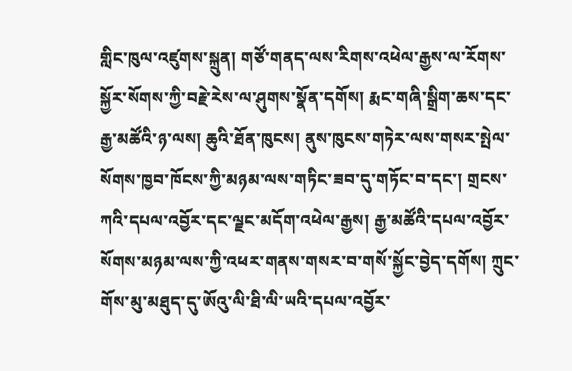གླིང་ཁུལ་འཛུགས་སྐྲུན། གཙོ་གནད་ལས་རིགས་འཕེལ་རྒྱས་ལ་རོགས་སྐྱོར་སོགས་ཀྱི་བརྗེ་རེས་ལ་ཤུགས་སྣོན་དགོས། རྨང་གཞི་སྒྲིག་ཆས་དང་རྒྱ་མཚོའི་ཉ་ལས། ཆུའི་ཐོན་ཁུངས། ནུས་ཁུངས་གཏེར་ལས་གསར་སྤེལ་སོགས་ཁྱབ་ཁོངས་ཀྱི་མཉམ་ལས་གཏིང་ཟབ་དུ་གཏོང་བ་དང་། གྲངས་ཀའི་དཔལ་འབྱོར་དང་ལྗང་མདོག་འཕེལ་རྒྱས། རྒྱ་མཚོའི་དཔལ་འབྱོར་སོགས་མཉམ་ལས་ཀྱི་འཕར་གནས་གསར་བ་གསོ་སྐྱོང་བྱེད་དགོས། ཀྲུང་གོས་མུ་མཐུད་དུ་ཨོའུ་ལི་ཐི་ལི་ཡའི་དཔལ་འབྱོར་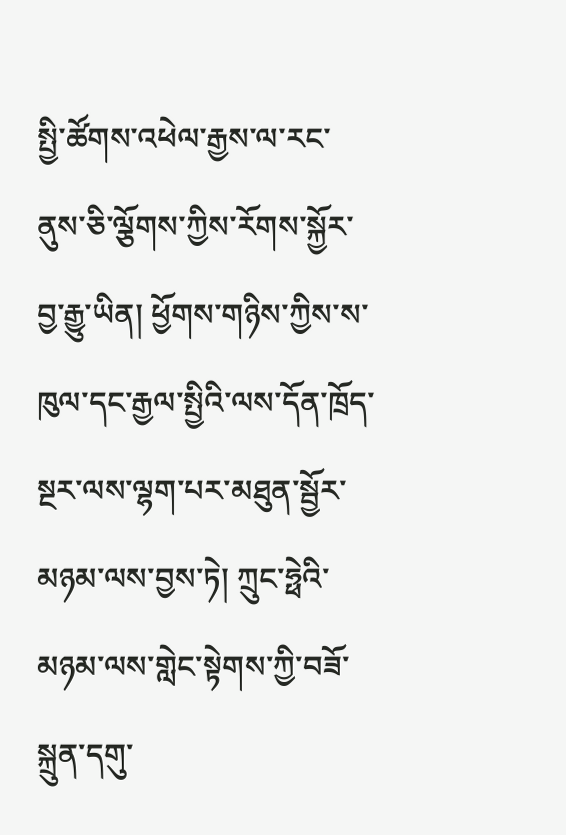སྤྱི་ཚོགས་འཕེལ་རྒྱས་ལ་རང་ནུས་ཅི་ལྕོགས་ཀྱིས་རོགས་སྐྱོར་བྱ་རྒྱུ་ཡིན། ཕྱོགས་གཉིས་ཀྱིས་ས་ཁུལ་དང་རྒྱལ་སྤྱིའི་ལས་དོན་ཁྲོད་སྔར་ལས་ལྷག་པར་མཐུན་སྦྱོར་མཉམ་ལས་བྱས་ཏེ། ཀྲུང་ཧྥེའི་མཉམ་ལས་གླེང་སྟེགས་ཀྱི་བཟོ་སྐྲུན་དགུ་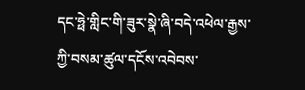དང་ཧྥེ་གླིང་གི་ཟུར་སྣེ་ཞི་བདེ་འཕེལ་རྒྱས་ཀྱི་བསམ་ཚུལ་དངོས་འབེབས་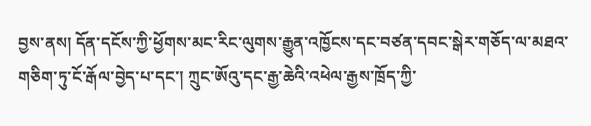བྱས་ནས། དོན་དངོས་ཀྱི་ཕྱོགས་མང་རིང་ལུགས་རྒྱུན་འཁྱོངས་དང་བཙན་དབང་སྒེར་གཅོད་ལ་མཐའ་གཅིག་ཏུ་ངོ་རྒོལ་བྱེད་པ་དང་། ཀྲུང་ཨོའུ་དང་རྒྱ་ཆེའི་འཕེལ་རྒྱས་ཁྲོད་ཀྱི་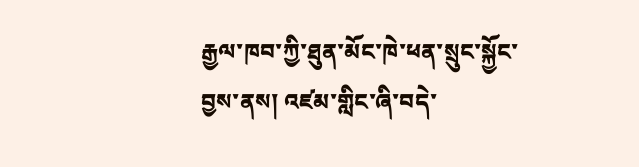རྒྱལ་ཁབ་ཀྱི་ཐུན་མོང་ཁེ་ཕན་སྲུང་སྐྱོང་བྱས་ནས། འཛམ་གླིང་ཞི་བདེ་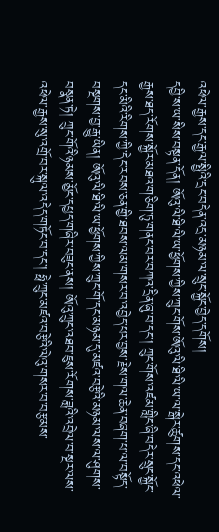འཕེལ་རྒྱས་དང་རྒྱལ་སྤྱིའི་དྲང་བདེན་འདྲ་མཉམ་ལ་སྲུང་སྐྱོང་བྱེད་དགོས།
དབྱི་ས་ཡ་སིས་བསྟན་དོན། ཨོའུ་ལི་ཐི་ལི་ཡ་ཕྱོགས་ཀྱིས་ཀྲུང་གོས་ཨོའུ་ལི་ཐི་ལི་ཡ་ལ་སྒེར་ཚུགས་དང་འཕེལ་རྒྱས་ཐད་རོགས་སྐྱོར་མཐའ་གཅིག་ཏུ་གནང་བར་བཀའ་དྲིན་ཞུ་བ་དང་། ཀྲུང་གོས་འཛམ་གླིང་ཞི་བདེར་སྲུང་སྐྱོང་དང་མིའི་རིགས་ཀྱི་དེང་རབས་ཅན་གྱི་ཐབས་ལམ་གསར་བ་འབྱེད་པར་བྱས་རྗེས་གལ་ཆེན་བཞག་པ་ལ་བསྟོད་བསྔགས་བྱ་རྒྱུ་ཡིན། ཨོའུ་ལི་ཐི་ལི་ཡ་ཕྱོགས་ཀྱིས་ཀྲུང་གོ་དང་མཉམ་དུ་མཛའ་བརྩེའི་མཉམ་ལས་ལ་ཤུགས་བསྣན་ཏེ། ཀྲུང་གོའི་ཉམས་མྱོང་དཔྱད་གཞིར་བཟུང་ནས། ཨོའུ་ཀྲུང་འཐབ་ཇུས་རོགས་ཟླའི་འབྲེལ་བ་སྔར་ལས་འཕེལ་རྒྱས་སུ་འགྲོ་བར་སྐུལ་འདེད་གཏོང་བ་དང་། ཧྥེ་ཀྲུང་མཛའ་བརྩེའི་ལེའུ་གསར་བ་བརྩམས་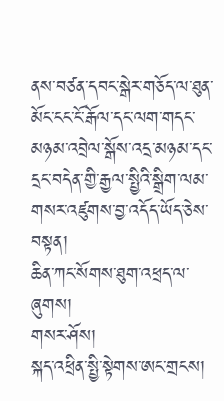ནས་བཙན་དབང་སྒེར་གཅོད་ལ་ཐུན་མོང་ངང་ངོ་རྒོལ་དང་ལག་གདང་མཉམ་འབྲེལ་སྒོས་འདྲ་མཉམ་དང་དྲང་བདེན་གྱི་རྒྱལ་སྤྱིའི་སྒྲིག་ལམ་གསར་འཛུགས་བྱ་འདོད་ཡོད་ཅེས་བསྟན།
ཆིན་ཀང་སོགས་ཐུག་འཕྲད་ལ་ཞུགས།
གསར་ཤོས།
སྐད་འཕྲིན་སྤྱི་སྟེགས་ཨང་གྲངས།